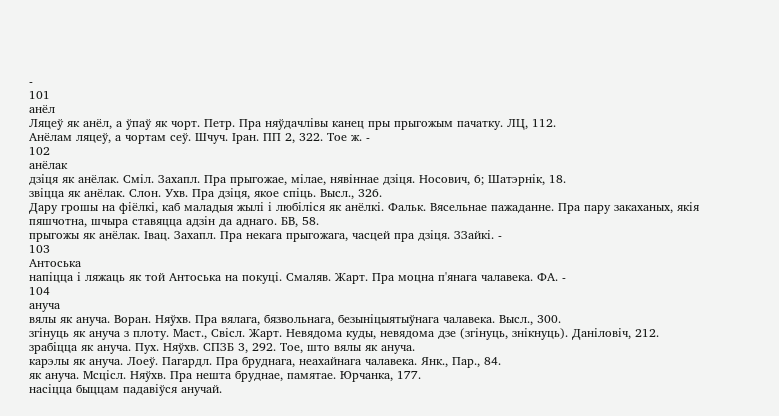-
101
анёл
Ляцеў як анёл, а ўпаў як чорт. Петр. Пра няўдачлівы канец пры прыгожым пачатку. ЛЦ, 112.
Анёлам ляцеў, а чортам сеў. Шчуч. Іран. ПП 2, 322. Тое ж. -
102
анёлак
дзіця як анёлак. Сміл. Захапл. Пра прыгожае, мілае, нявіннае дзіця. Носович, 6; Шатэрнік, 18.
звіцца як анёлак. Слон. Ухв. Пра дзіця, якое спіць. Высл., 326.
Дару грошы на фіёлкі, каб маладыя жылі і любіліся як анёлкі. Фальк. Вясельнае пажаданне. Пра пару закаханых, якія пяшчотна, шчыра ставяцца адзін да аднаго. БВ, 58.
прыгожы як анёлак. Івац. Захапл. Пра некага прыгожага, часцей пра дзіця. ЗЗайкі. -
103
Антоська
напіцца і ляжаць як той Антоська на покуці. Смаляв. Жарт. Пра моцна п'янага чалавека. ФА. -
104
ануча
вялы як ануча. Воран. Няўхв. Пра вялага, бязвольнага, безыніцыятыўнага чалавека. Высл., 300.
згінуць як ануча з плоту. Маст., Свісл. Жарт. Невядома куды, невядома дзе (згінуць, знікнуць). Даніловіч, 212.
зрабіцца як ануча. Пух. Няўхв. СПЗБ 3, 292. Тое, што вялы як ануча.
карэлы як ануча. Лоеў. Пагардл. Пра бруднага, неахайнага чалавека. Янк., Пар., 84.
як ануча. Мсцісл. Няўхв. Пра нешта бруднае, памятае. Юрчанка, 177.
насіцца быццам падавіўся анучай.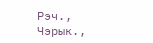Рэч., Чэрык.,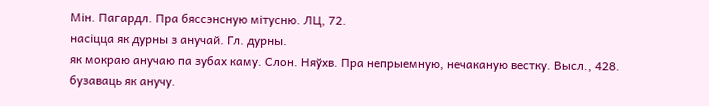Мін. Пагардл. Пра бяссэнсную мітусню. ЛЦ, 72.
насіцца як дурны з анучай. Гл. дурны.
як мокраю анучаю па зубах каму. Слон. Няўхв. Пра непрыемную, нечаканую вестку. Высл., 428.
бузаваць як анучу.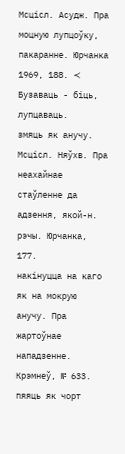Мсцісл. Асудж. Пра моцную лупцоўку, пакаранне. Юрчанка 1969, 188. ≺ Бузаваць - біць, лупцаваць.
змяць як анучу. Мсцісл. Няўхв. Пра неахайнае стаўленне да адзення, якой-н. рэчы. Юрчанка, 177.
накінуцца на каго як на мокрую анучу. Пра жартоўнае нападзенне. Крэмнеў, № 633.
пяяць як чорт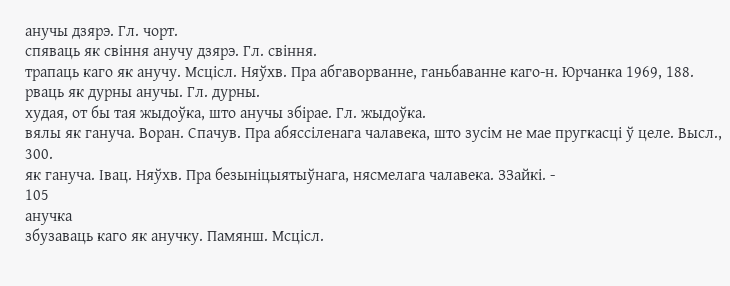анучы дзярэ. Гл. чорт.
спяваць як свіння анучу дзярэ. Гл. свіння.
трапаць каго як анучу. Мсцісл. Няўхв. Пра абгаворванне, ганьбаванне каго-н. Юрчанка 1969, 188.
рваць як дурны анучы. Гл. дурны.
худая, от бы тая жыдоўка, што анучы збірае. Гл. жыдоўка.
вялы як гануча. Воран. Спачув. Пра абяссіленага чалавека, што зусім не мае пругкасці ў целе. Высл., 300.
як гануча. Івац. Няўхв. Пра безыніцыятыўнага, нясмелага чалавека. ЗЗайкі. -
105
анучка
збузаваць каго як анучку. Памянш. Мсцісл.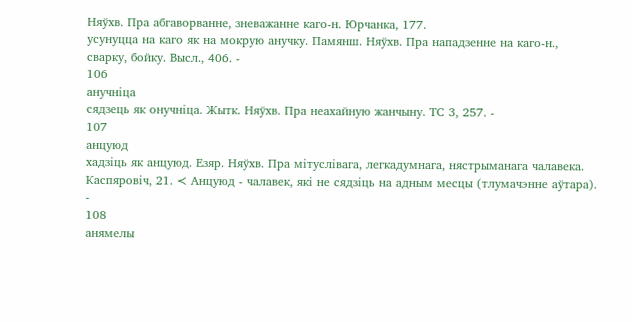Няўхв. Пра абгаворванне, зневажанне каго-н. Юрчанка, 177.
усунуцца на каго як на мокрую анучку. Памянш. Няўхв. Пра нападзенне на каго-н., сварку, бойку. Высл., 406. -
106
анучніца
сядзець як онучніца. Жытк. Няўхв. Пра неахайную жанчыну. ТС 3, 257. -
107
анцуюд
хадзіць як анцуюд. Езяр. Няўхв. Пра мітуслівага, легкадумнага, нястрыманага чалавека. Каспяровіч, 21. ≺ Анцуюд - чалавек, які не сядзіць на адным месцы (тлумачэнне аўтара). -
108
анямелы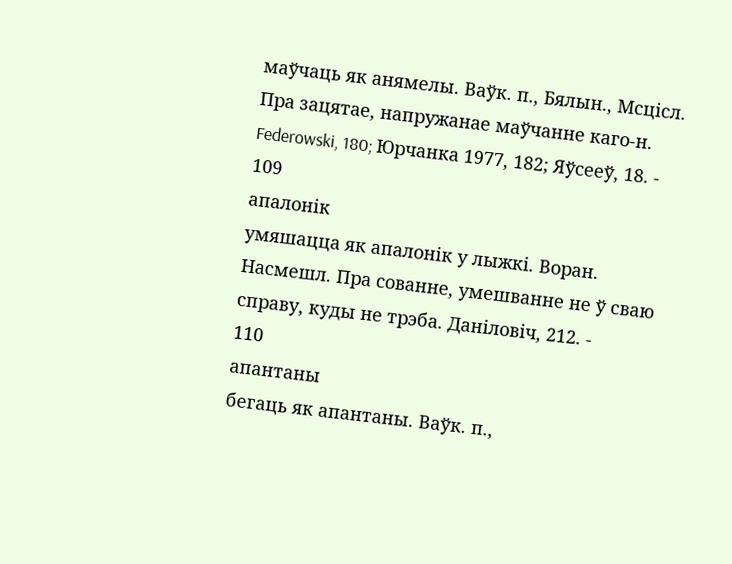маўчаць як анямелы. Ваўк. п., Бялын., Мсцісл. Пра зацятае, напружанае маўчанне каго-н. Federowski, 180; Юрчанка 1977, 182; Яўсееў, 18. -
109
апалонік
умяшацца як апалонік у лыжкі. Воран. Насмешл. Пра сованне, умешванне не ў сваю справу, куды не трэба. Даніловіч, 212. -
110
апантаны
бегаць як апантаны. Ваўк. п.,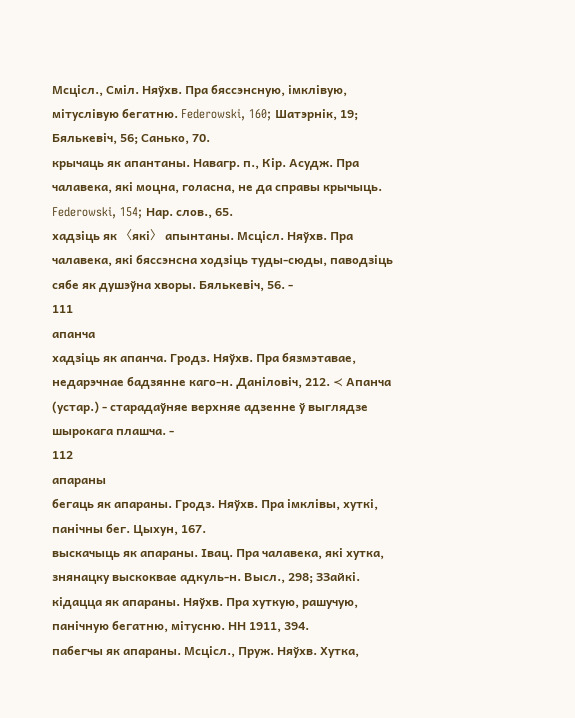Мсцісл., Сміл. Няўхв. Пра бяссэнсную, імклівую, мітуслівую бегатню. Federowski, 160; Шатэрнік, 19; Бялькевіч, 56; Санько, 70.
крычаць як апантаны. Навагр. п., Кір. Асудж. Пра чалавека, які моцна, голасна, не да справы крычыць. Federowski, 154; Нар. слов., 65.
хадзіць як 〈які〉 апынтаны. Мсцісл. Няўхв. Пра чалавека, які бяссэнсна ходзіць туды-сюды, паводзіць сябе як душэўна хворы. Бялькевіч, 56. -
111
апанча
хадзіць як апанча. Гродз. Няўхв. Пра бязмэтавае, недарэчнае бадзянне каго-н. Даніловіч, 212. ≺ Апанча (устар.) - старадаўняе верхняе адзенне ў выглядзе шырокага плашча. -
112
апараны
бегаць як апараны. Гродз. Няўхв. Пра імклівы, хуткі, панічны бег. Цыхун, 167.
выскачыць як апараны. Івац. Пра чалавека, які хутка, знянацку выскоквае адкуль-н. Высл., 298; ЗЗайкі.
кідацца як апараны. Няўхв. Пра хуткую, рашучую, панічную бегатню, мітусню. НН 1911, 394.
пабегчы як апараны. Мсцісл., Пруж. Няўхв. Хутка,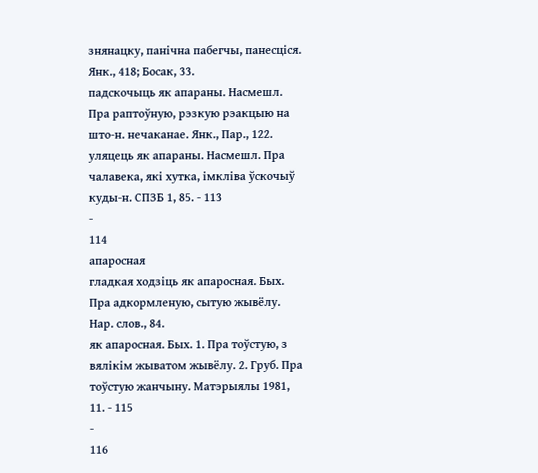знянацку, панічна пабегчы, панесціся. Янк., 418; Босак, 33.
падскочыць як апараны. Насмешл. Пра раптоўную, рэзкую рэакцыю на што-н. нечаканае. Янк., Пар., 122.
уляцець як апараны. Насмешл. Пра чалавека, які хутка, імкліва ўскочыў куды-н. СПЗБ 1, 85. - 113
-
114
апаросная
гладкая ходзіць як апаросная. Бых. Пра адкормленую, сытую жывёлу. Нар. слов., 84.
як апаросная. Бых. 1. Пра тоўстую, з вялікім жыватом жывёлу. 2. Груб. Пра тоўстую жанчыну. Матэрыялы 1981, 11. - 115
-
116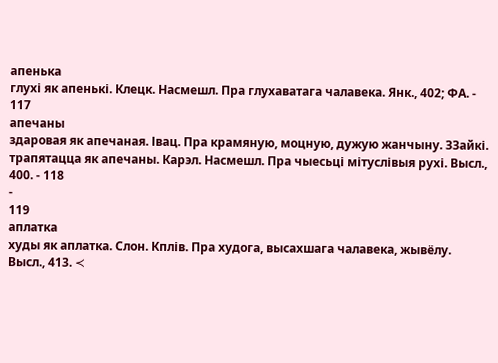апенька
глухі як апенькі. Клецк. Насмешл. Пра глухаватага чалавека. Янк., 402; ФА. -
117
апечаны
здаровая як апечаная. Івац. Пра крамяную, моцную, дужую жанчыну. ЗЗайкі.
трапятацца як апечаны. Карэл. Насмешл. Пра чыесьці мітуслівыя рухі. Высл., 400. - 118
-
119
аплатка
худы як аплатка. Слон. Кплів. Пра худога, высахшага чалавека, жывёлу. Высл., 413. ≺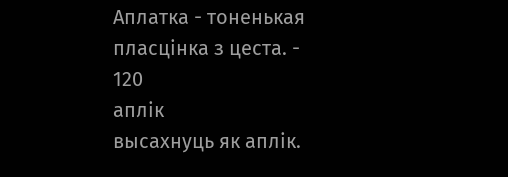Аплатка - тоненькая пласцінка з цеста. -
120
аплік
высахнуць як аплік.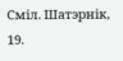Сміл. Шатэрнік, 19.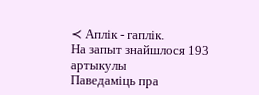≺ Аплік - гаплік.
На запыт знайшлося 193 артыкулы
Паведаміць пра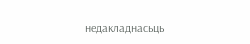недакладнасьць